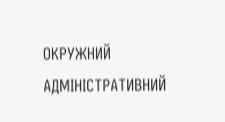ОКРУЖНИЙ АДМІНІСТРАТИВНИЙ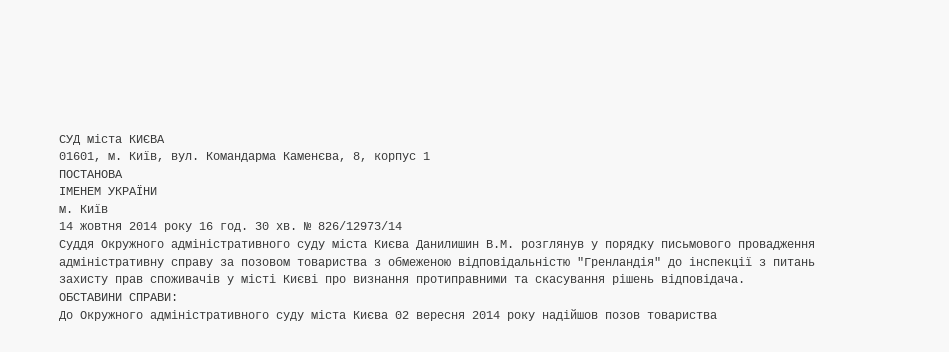СУД міста КИЄВА
01601, м. Київ, вул. Командарма Каменєва, 8, корпус 1
ПОСТАНОВА
ІМЕНЕМ УКРАЇНИ
м. Київ
14 жовтня 2014 року 16 год. 30 хв. № 826/12973/14
Суддя Окружного адміністративного суду міста Києва Данилишин В.М. розглянув у порядку письмового провадження адміністративну справу за позовом товариства з обмеженою відповідальністю "Гренландія" до інспекції з питань захисту прав споживачів у місті Києві про визнання протиправними та скасування рішень відповідача.
ОБСТАВИНИ СПРАВИ:
До Окружного адміністративного суду міста Києва 02 вересня 2014 року надійшов позов товариства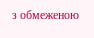з обмеженою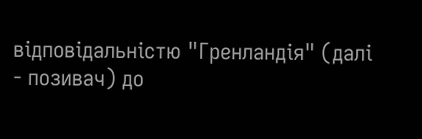відповідальністю "Гренландія" (далі - позивач) до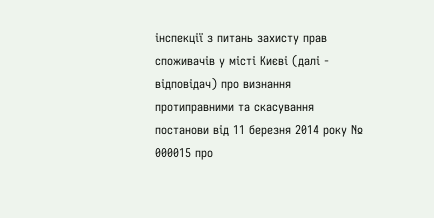інспекції з питань захисту прав споживачів у місті Києві (далі - відповідач) про визнання протиправними та скасування постанови від 11 березня 2014 року № 000015 про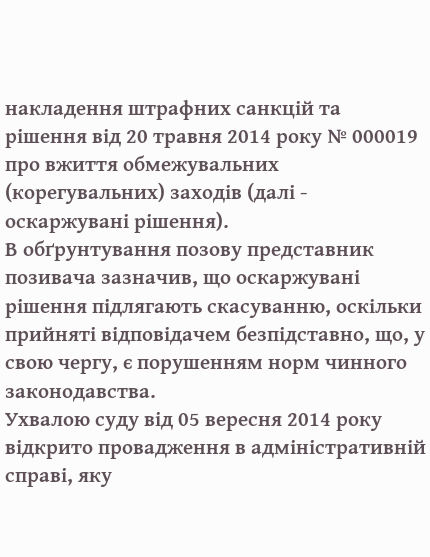накладення штрафних санкцій та рішення від 20 травня 2014 року № 000019 про вжиття обмежувальних (корегувальних) заходів (далі - оскаржувані рішення).
В обґрунтування позову представник позивача зазначив, що оскаржувані рішення підлягають скасуванню, оскільки прийняті відповідачем безпідставно, що, у свою чергу, є порушенням норм чинного законодавства.
Ухвалою суду від 05 вересня 2014 року відкрито провадження в адміністративній справі, яку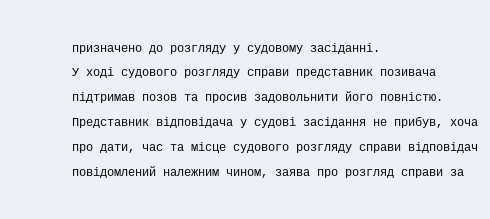призначено до розгляду у судовому засіданні.
У ході судового розгляду справи представник позивача підтримав позов та просив задовольнити його повністю.
Представник відповідача у судові засідання не прибув, хоча про дати, час та місце судового розгляду справи відповідач повідомлений належним чином, заява про розгляд справи за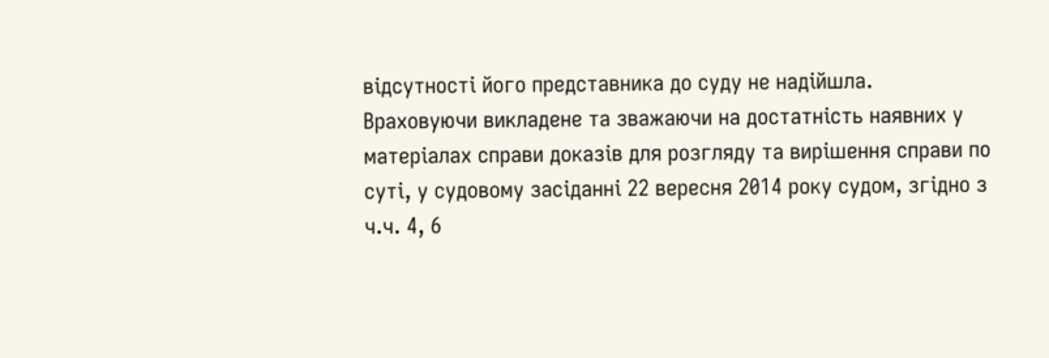відсутності його представника до суду не надійшла.
Враховуючи викладене та зважаючи на достатність наявних у матеріалах справи доказів для розгляду та вирішення справи по суті, у судовому засіданні 22 вересня 2014 року судом, згідно з ч.ч. 4, 6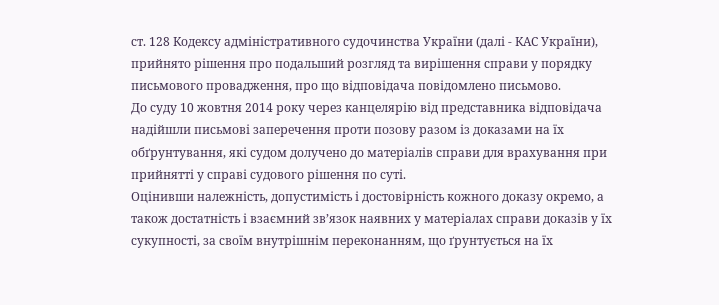ст. 128 Кодексу адміністративного судочинства України (далі - КАС України), прийнято рішення про подальший розгляд та вирішення справи у порядку письмового провадження, про що відповідача повідомлено письмово.
До суду 10 жовтня 2014 року через канцелярію від представника відповідача надійшли письмові заперечення проти позову разом із доказами на їх обґрунтування, які судом долучено до матеріалів справи для врахування при прийнятті у справі судового рішення по суті.
Оцінивши належність, допустимість і достовірність кожного доказу окремо, а також достатність і взаємний зв’язок наявних у матеріалах справи доказів у їх сукупності, за своїм внутрішнім переконанням, що ґрунтується на їх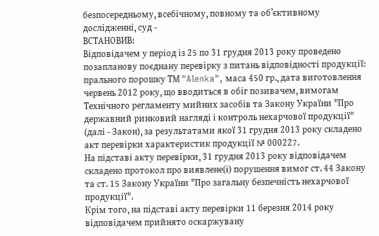безпосередньому, всебічному, повному та об’єктивному дослідженні, суд -
ВСТАНОВИВ:
Відповідачем у період із 25 по 31 грудня 2013 року проведено позапланову поєднану перевірку з питань відповідності продукції: прального порошку ТМ "Alenka", маса 450 гр., дата виготовлення червень 2012 року, що вводиться в обіг позивачем, вимогам Технічного регламенту мийних засобів та Закону України "Про державний ринковий нагляді і контроль нехарчової продукції" (далі - Закон), за результатами якої 31 грудня 2013 року складено акт перевірки характеристик продукції № 000227.
На підставі акту перевірки, 31 грудня 2013 року відповідачем складено протокол про виявлене(і) порушення вимог ст. 44 Закону та ст. 15 Закону України "Про загальну безпечність нехарчової продукції".
Крім того, на підставі акту перевірки 11 березня 2014 року відповідачем прийнято оскаржувану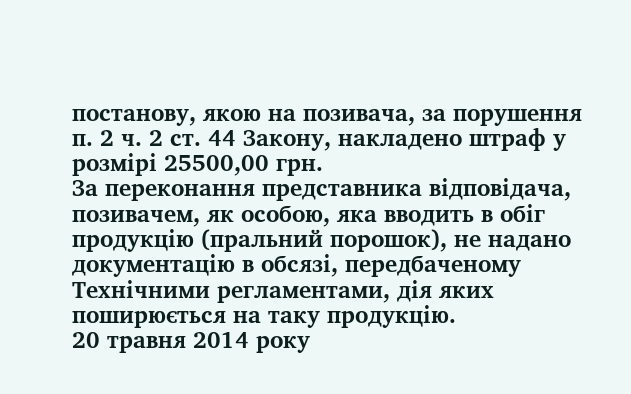постанову, якою на позивача, за порушення п. 2 ч. 2 ст. 44 Закону, накладено штраф у розмірі 25500,00 грн.
За переконання представника відповідача, позивачем, як особою, яка вводить в обіг продукцію (пральний порошок), не надано документацію в обсязі, передбаченому Технічними регламентами, дія яких поширюється на таку продукцію.
20 травня 2014 року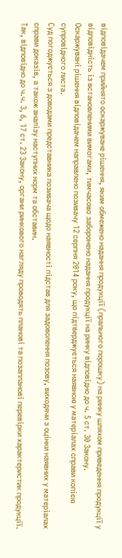відповідачем прийнято оскаржуване рішення, яким обмежено надання продукції (прального порошку) на ринку шляхом приведення продукції у відповідність із встановленими вимогами, тимчасово заборонено надання продукції на ринку відповідно до ч. 5 ст. 30 Закону.
Оскаржувані рішення відповідачем направлено позивачу 12 серпня 2014 року, що підтверджується наявною у матеріалах справи копією супровідного листа.
Суд погоджується з доводами представника позивача щодо наявності підстав для задоволення позову, виходячи з оцінки наявних у матеріалах справи доказів, а також аналізу наступних норм та обставин.
Так, відповідно до ч.ч. 3, 6, 17 ст. 23 Закону, органи ринкового нагляду проводять планові та позапланові перевірки характеристик продукції.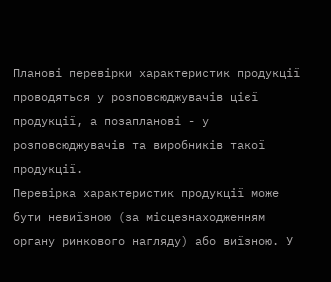Планові перевірки характеристик продукції проводяться у розповсюджувачів цієї продукції, а позапланові - у розповсюджувачів та виробників такої продукції.
Перевірка характеристик продукції може бути невиїзною (за місцезнаходженням органу ринкового нагляду) або виїзною. У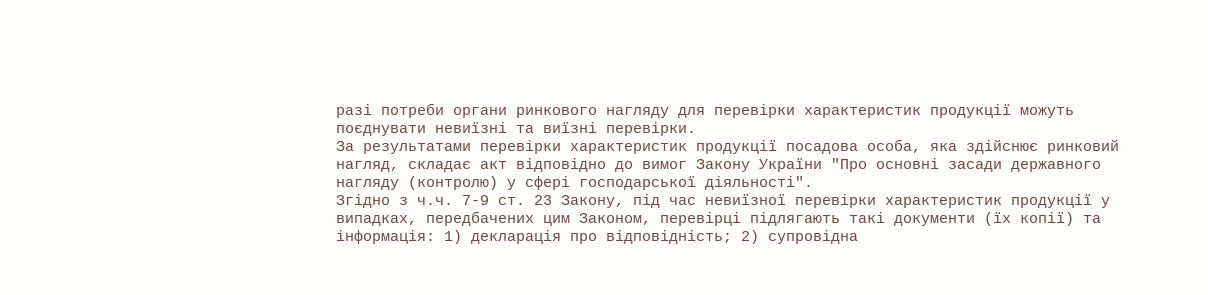разі потреби органи ринкового нагляду для перевірки характеристик продукції можуть поєднувати невиїзні та виїзні перевірки.
За результатами перевірки характеристик продукції посадова особа, яка здійснює ринковий нагляд, складає акт відповідно до вимог Закону України "Про основні засади державного нагляду (контролю) у сфері господарської діяльності".
Згідно з ч.ч. 7-9 ст. 23 Закону, під час невиїзної перевірки характеристик продукції у випадках, передбачених цим Законом, перевірці підлягають такі документи (їх копії) та інформація: 1) декларація про відповідність; 2) супровідна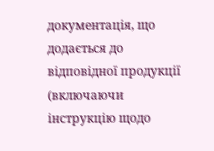документація, що додається до відповідної продукції (включаючи інструкцію щодо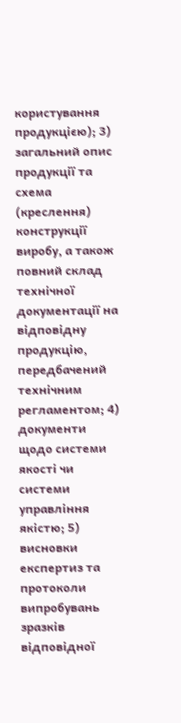користування продукцією); 3) загальний опис продукції та схема (креслення) конструкції виробу, а також повний склад технічної документації на відповідну продукцію, передбачений технічним регламентом; 4) документи щодо системи якості чи системи управління якістю; 5) висновки експертиз та протоколи випробувань зразків відповідної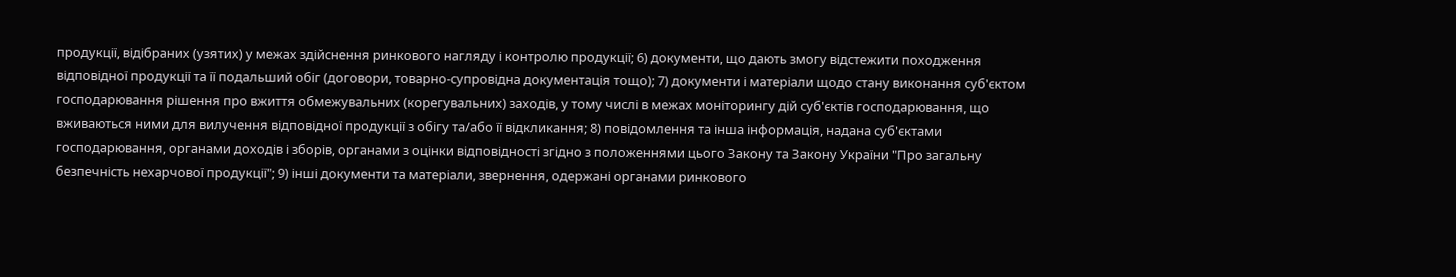продукції, відібраних (узятих) у межах здійснення ринкового нагляду і контролю продукції; 6) документи, що дають змогу відстежити походження відповідної продукції та її подальший обіг (договори, товарно-супровідна документація тощо); 7) документи і матеріали щодо стану виконання суб'єктом господарювання рішення про вжиття обмежувальних (корегувальних) заходів, у тому числі в межах моніторингу дій суб'єктів господарювання, що вживаються ними для вилучення відповідної продукції з обігу та/або її відкликання; 8) повідомлення та інша інформація, надана суб'єктами господарювання, органами доходів і зборів, органами з оцінки відповідності згідно з положеннями цього Закону та Закону України "Про загальну безпечність нехарчової продукції"; 9) інші документи та матеріали, звернення, одержані органами ринкового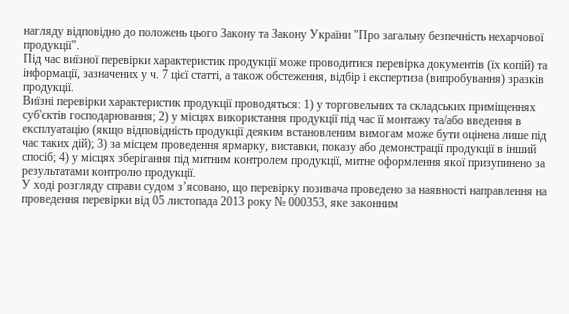нагляду відповідно до положень цього Закону та Закону України "Про загальну безпечність нехарчової продукції".
Під час виїзної перевірки характеристик продукції може проводитися перевірка документів (їх копій) та інформації, зазначених у ч. 7 цієї статті, а також обстеження, відбір і експертиза (випробування) зразків продукції.
Виїзні перевірки характеристик продукції проводяться: 1) у торговельних та складських приміщеннях суб'єктів господарювання; 2) у місцях використання продукції під час її монтажу та/або введення в експлуатацію (якщо відповідність продукції деяким встановленим вимогам може бути оцінена лише під час таких дій); 3) за місцем проведення ярмарку, виставки, показу або демонстрації продукції в інший спосіб; 4) у місцях зберігання під митним контролем продукції, митне оформлення якої призупинено за результатами контролю продукції.
У ході розгляду справи судом з’ясовано, що перевірку позивача проведено за наявності направлення на проведення перевірки від 05 листопада 2013 року № 000353, яке законним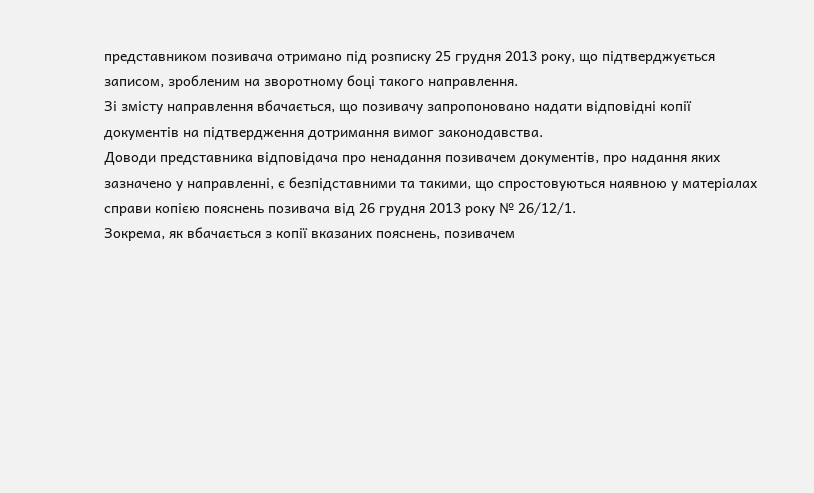представником позивача отримано під розписку 25 грудня 2013 року, що підтверджується записом, зробленим на зворотному боці такого направлення.
Зі змісту направлення вбачається, що позивачу запропоновано надати відповідні копії документів на підтвердження дотримання вимог законодавства.
Доводи представника відповідача про ненадання позивачем документів, про надання яких зазначено у направленні, є безпідставними та такими, що спростовуються наявною у матеріалах справи копією пояснень позивача від 26 грудня 2013 року № 26/12/1.
Зокрема, як вбачається з копії вказаних пояснень, позивачем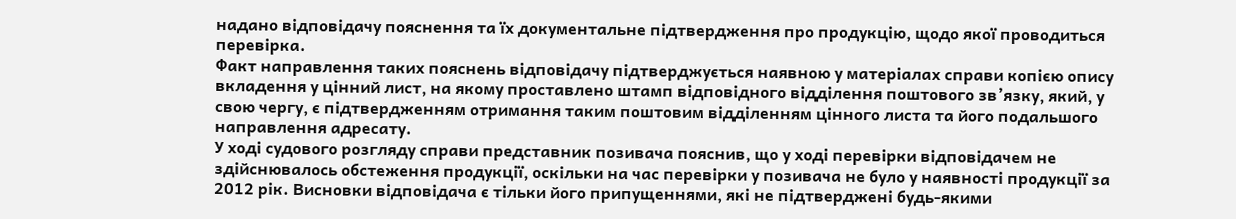надано відповідачу пояснення та їх документальне підтвердження про продукцію, щодо якої проводиться перевірка.
Факт направлення таких пояснень відповідачу підтверджується наявною у матеріалах справи копією опису вкладення у цінний лист, на якому проставлено штамп відповідного відділення поштового зв’язку, який, у свою чергу, є підтвердженням отримання таким поштовим відділенням цінного листа та його подальшого направлення адресату.
У ході судового розгляду справи представник позивача пояснив, що у ході перевірки відповідачем не здійснювалось обстеження продукції, оскільки на час перевірки у позивача не було у наявності продукції за 2012 рік. Висновки відповідача є тільки його припущеннями, які не підтверджені будь-якими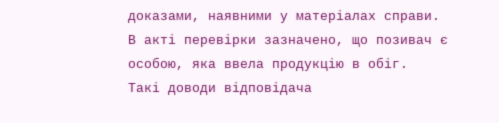доказами, наявними у матеріалах справи.
В акті перевірки зазначено, що позивач є особою, яка ввела продукцію в обіг.
Такі доводи відповідача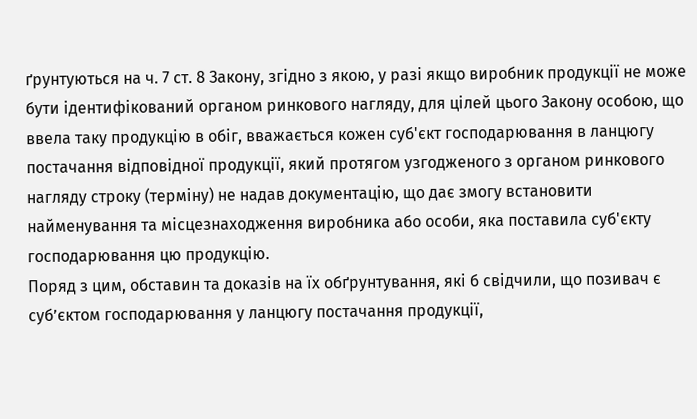ґрунтуються на ч. 7 ст. 8 Закону, згідно з якою, у разі якщо виробник продукції не може бути ідентифікований органом ринкового нагляду, для цілей цього Закону особою, що ввела таку продукцію в обіг, вважається кожен суб'єкт господарювання в ланцюгу постачання відповідної продукції, який протягом узгодженого з органом ринкового нагляду строку (терміну) не надав документацію, що дає змогу встановити найменування та місцезнаходження виробника або особи, яка поставила суб'єкту господарювання цю продукцію.
Поряд з цим, обставин та доказів на їх обґрунтування, які б свідчили, що позивач є суб’єктом господарювання у ланцюгу постачання продукції,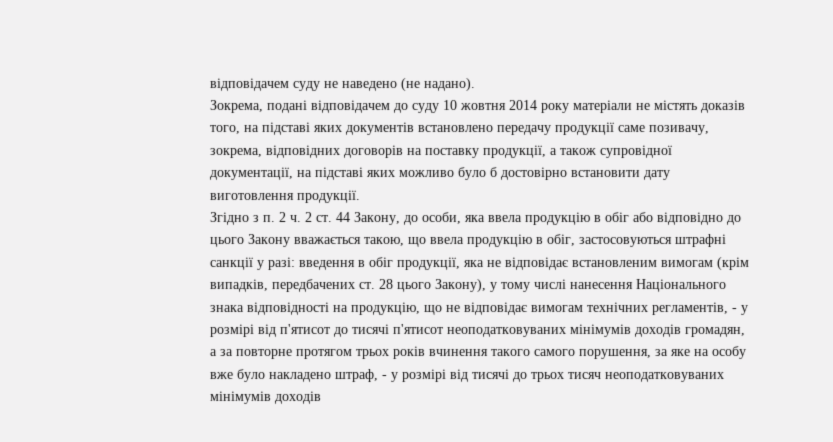відповідачем суду не наведено (не надано).
Зокрема, подані відповідачем до суду 10 жовтня 2014 року матеріали не містять доказів того, на підставі яких документів встановлено передачу продукції саме позивачу, зокрема, відповідних договорів на поставку продукції, а також супровідної документації, на підставі яких можливо було б достовірно встановити дату виготовлення продукції.
Згідно з п. 2 ч. 2 ст. 44 Закону, до особи, яка ввела продукцію в обіг або відповідно до цього Закону вважається такою, що ввела продукцію в обіг, застосовуються штрафні санкції у разі: введення в обіг продукції, яка не відповідає встановленим вимогам (крім випадків, передбачених ст. 28 цього Закону), у тому числі нанесення Національного знака відповідності на продукцію, що не відповідає вимогам технічних регламентів, - у розмірі від п'ятисот до тисячі п'ятисот неоподатковуваних мінімумів доходів громадян, а за повторне протягом трьох років вчинення такого самого порушення, за яке на особу вже було накладено штраф, - у розмірі від тисячі до трьох тисяч неоподатковуваних мінімумів доходів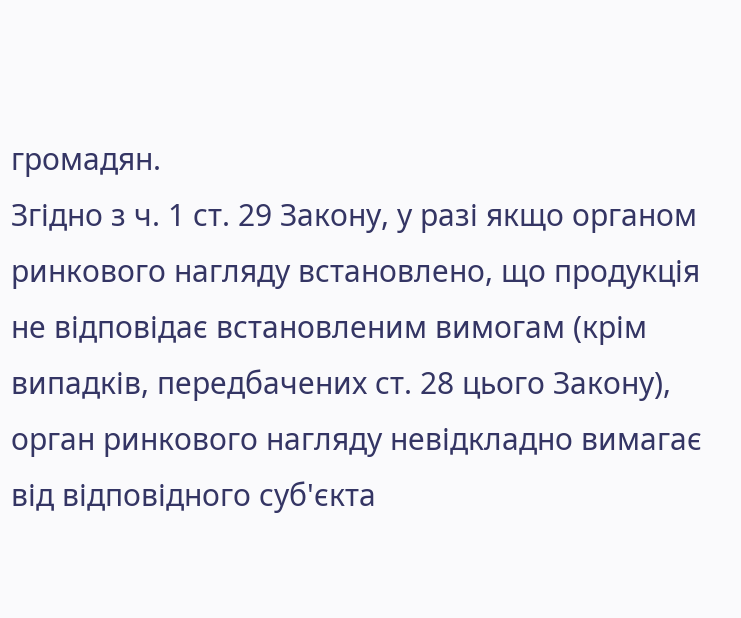громадян.
Згідно з ч. 1 ст. 29 Закону, у разі якщо органом ринкового нагляду встановлено, що продукція не відповідає встановленим вимогам (крім випадків, передбачених ст. 28 цього Закону), орган ринкового нагляду невідкладно вимагає від відповідного суб'єкта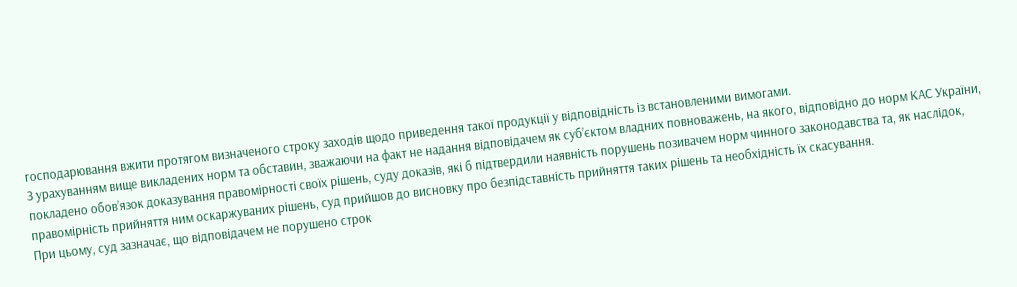господарювання вжити протягом визначеного строку заходів щодо приведення такої продукції у відповідність із встановленими вимогами.
З урахуванням вище викладених норм та обставин, зважаючи на факт не надання відповідачем як суб’єктом владних повноважень, на якого, відповідно до норм КАС України, покладено обов’язок доказування правомірності своїх рішень, суду доказів, які б підтвердили наявність порушень позивачем норм чинного законодавства та, як наслідок, правомірність прийняття ним оскаржуваних рішень, суд прийшов до висновку про безпідставність прийняття таких рішень та необхідність їх скасування.
При цьому, суд зазначає, що відповідачем не порушено строк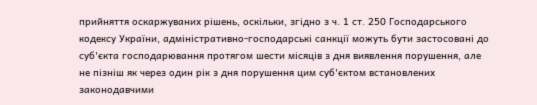прийняття оскаржуваних рішень, оскільки, згідно з ч. 1 ст. 250 Господарського кодексу України, адміністративно-господарські санкції можуть бути застосовані до суб'єкта господарювання протягом шести місяців з дня виявлення порушення, але не пізніш як через один рік з дня порушення цим суб'єктом встановлених законодавчими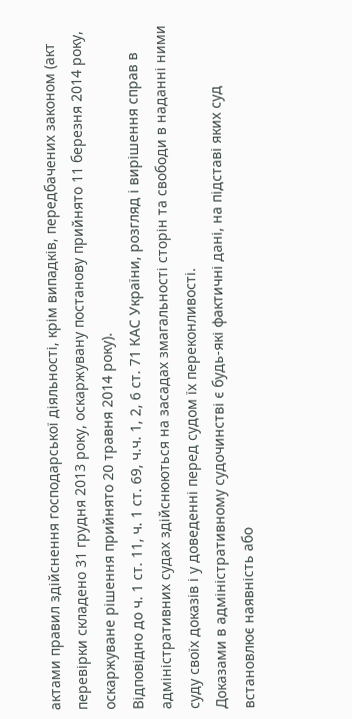актами правил здійснення господарської діяльності, крім випадків, передбачених законом (акт перевірки складено 31 грудня 2013 року, оскаржувану постанову прийнято 11 березня 2014 року, оскаржуване рішення прийнято 20 травня 2014 року).
Відповідно до ч. 1 ст. 11, ч. 1 ст. 69, ч.ч. 1, 2, 6 ст. 71 КАС України, розгляд і вирішення справ в адміністративних судах здійснюються на засадах змагальності сторін та свободи в наданні ними суду своїх доказів і у доведенні перед судом їх переконливості.
Доказами в адміністративному судочинстві є будь-які фактичні дані, на підставі яких суд встановлює наявність або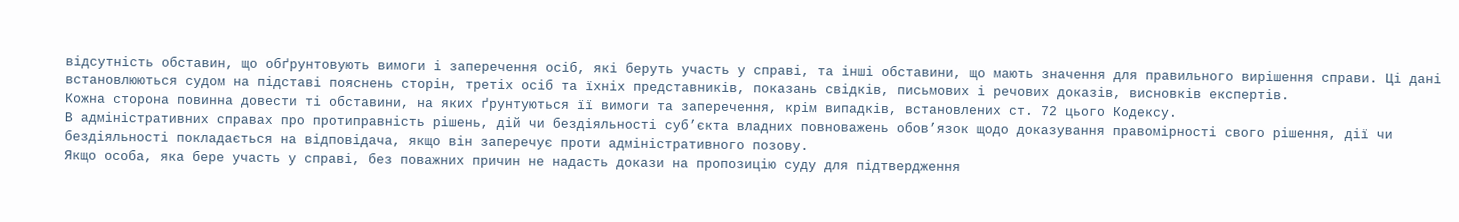відсутність обставин, що обґрунтовують вимоги і заперечення осіб, які беруть участь у справі, та інші обставини, що мають значення для правильного вирішення справи. Ці дані встановлюються судом на підставі пояснень сторін, третіх осіб та їхніх представників, показань свідків, письмових і речових доказів, висновків експертів.
Кожна сторона повинна довести ті обставини, на яких ґрунтуються її вимоги та заперечення, крім випадків, встановлених ст. 72 цього Кодексу.
В адміністративних справах про протиправність рішень, дій чи бездіяльності суб’єкта владних повноважень обов’язок щодо доказування правомірності свого рішення, дії чи бездіяльності покладається на відповідача, якщо він заперечує проти адміністративного позову.
Якщо особа, яка бере участь у справі, без поважних причин не надасть докази на пропозицію суду для підтвердження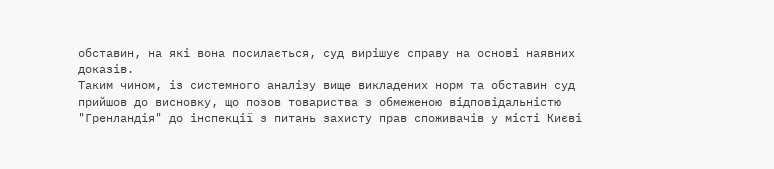обставин, на які вона посилається, суд вирішує справу на основі наявних доказів.
Таким чином, із системного аналізу вище викладених норм та обставин суд прийшов до висновку, що позов товариства з обмеженою відповідальністю "Гренландія" до інспекції з питань захисту прав споживачів у місті Києві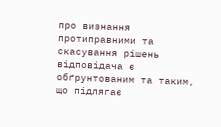про визнання протиправними та скасування рішень відповідача є обґрунтованим та таким, що підлягає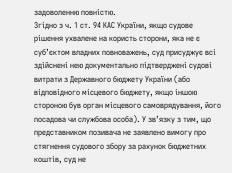задоволенню повністю.
Згідно з ч. 1 ст. 94 КАС України, якщо судове рішення ухвалене на користь сторони, яка не є суб’єктом владних повноважень, суд присуджує всі здійснені нею документально підтверджені судові витрати з Державного бюджету України (або відповідного місцевого бюджету, якщо іншою стороною був орган місцевого самоврядування, його посадова чи службова особа). У зв’язку з тим, що представником позивача не заявлено вимогу про стягнення судового збору за рахунок бюджетних коштів, суд не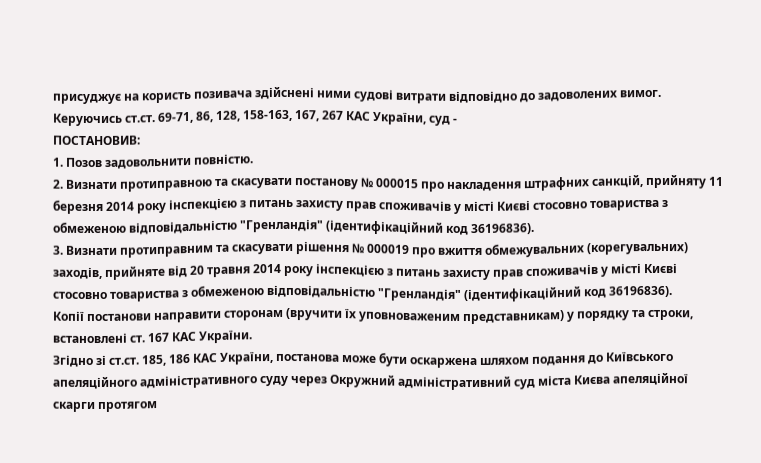присуджує на користь позивача здійснені ними судові витрати відповідно до задоволених вимог.
Керуючись ст.ст. 69-71, 86, 128, 158-163, 167, 267 КАС України, суд -
ПОСТАНОВИВ:
1. Позов задовольнити повністю.
2. Визнати протиправною та скасувати постанову № 000015 про накладення штрафних санкцій, прийняту 11 березня 2014 року інспекцією з питань захисту прав споживачів у місті Києві стосовно товариства з обмеженою відповідальністю "Гренландія" (ідентифікаційний код 36196836).
3. Визнати протиправним та скасувати рішення № 000019 про вжиття обмежувальних (корегувальних) заходів, прийняте від 20 травня 2014 року інспекцією з питань захисту прав споживачів у місті Києві стосовно товариства з обмеженою відповідальністю "Гренландія" (ідентифікаційний код 36196836).
Копії постанови направити сторонам (вручити їх уповноваженим представникам) у порядку та строки, встановлені ст. 167 КАС України.
Згідно зі ст.ст. 185, 186 КАС України, постанова може бути оскаржена шляхом подання до Київського апеляційного адміністративного суду через Окружний адміністративний суд міста Києва апеляційної скарги протягом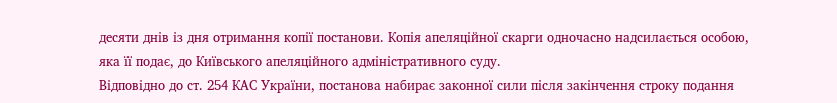десяти днів із дня отримання копії постанови. Копія апеляційної скарги одночасно надсилається особою, яка її подає, до Київського апеляційного адміністративного суду.
Відповідно до ст. 254 КАС України, постанова набирає законної сили після закінчення строку подання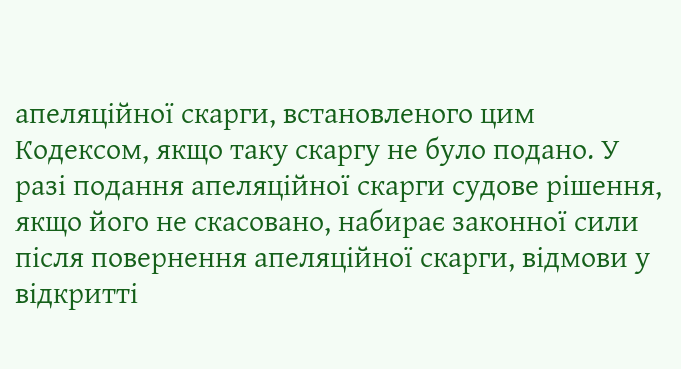апеляційної скарги, встановленого цим Кодексом, якщо таку скаргу не було подано. У разі подання апеляційної скарги судове рішення, якщо його не скасовано, набирає законної сили після повернення апеляційної скарги, відмови у відкритті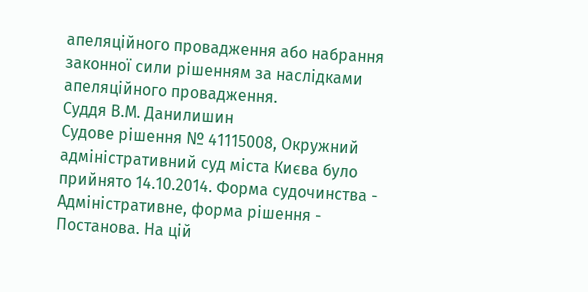апеляційного провадження або набрання законної сили рішенням за наслідками апеляційного провадження.
Суддя В.М. Данилишин
Судове рішення № 41115008, Окружний адміністративний суд міста Києва було прийнято 14.10.2014. Форма судочинства - Адміністративне, форма рішення - Постанова. На цій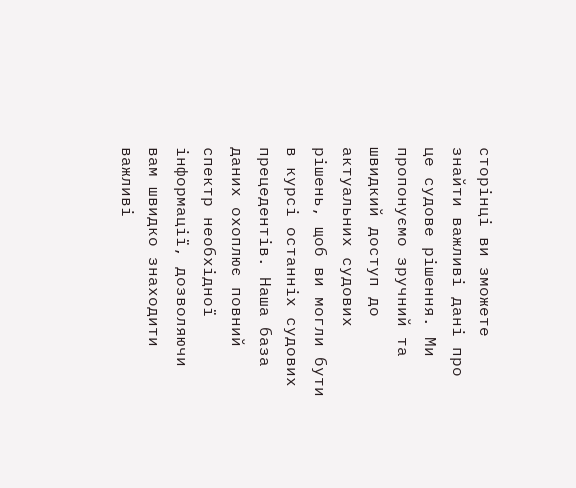сторінці ви зможете знайти важливі дані про це судове рішення. Ми пропонуємо зручний та швидкий доступ до актуальних судових рішень, щоб ви могли бути в курсі останніх судових прецедентів. Наша база даних охоплює повний спектр необхідної інформації, дозволяючи вам швидко знаходити важливі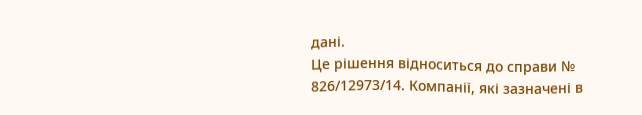дані.
Це рішення відноситься до справи № 826/12973/14. Компанії, які зазначені в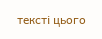тексті цього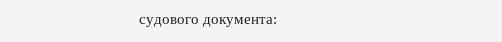судового документа: